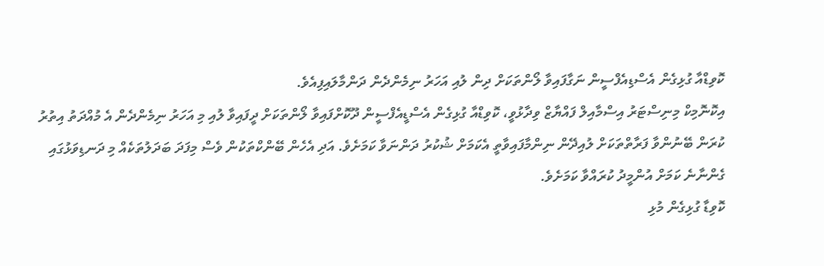ކޮވިޑްއާ ގުޅިގެން އެސްޑިއެފްސީން ނަގާފައިވާ ލޯންތަކަށް ދިން ލުއި އަހަރު ނިމެންދެން ދަންމާލައިފިއެވެ.
އިކޮނޮމިކް މިނިސްޓަރު އިސްމާއިލް ފައްޔާޒް ވިދާޅުވީ، ކޮވިޑްއާ ގުޅިގެން އެސްޑީއެފްސީން ދޫކޮށްފައިވާ ލޯންތަކަށް ދީފައިވާ ލުއި މި އަހަރު ނިމެންދެން އެ މުއްދަތު އިތުރު ކުރަން ބޭނުންވާ ފަރާތްތަކަށް ލުއިދޭން ނިންމާފައިވާތީ އެކަމަށް ޝުކުރު ދަންނަވާ ކަމަށެވެ. އަދި އެހެން ބޭންކްތަކުން ވެސް މިފަދަ ބަދަލުތަކެއް މި ދަނޑިވަޅުގައި ގެންނާނެ ކަމަށް އުންމީދު ކުރައްވާ ކަމަށެވެ.
ކޮވިޑާ ގުޅިގެން މުޅި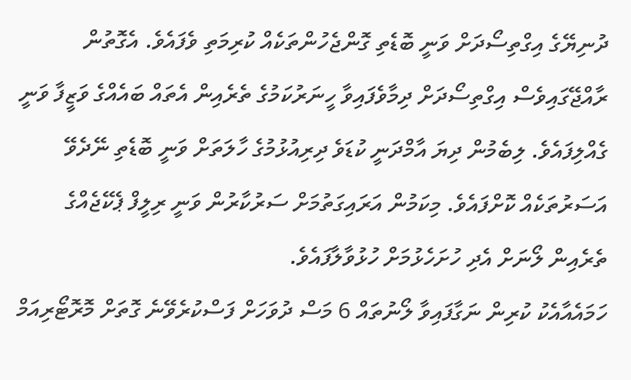ދުނިޔޭގެ އިގްތިސޯދަށް ވަނީ ބޮޑެތި ގޮންޖެހުންތަކެއް ކުރިމަތި ވެފައެވެ. އެގޮތުން ރާއްޖޭގައިވެސް އިގްތިސޯދަށް ދިމާވެފައިވާ ހީނަރުކަމުގެ ތެރެއިން އެތައް ބައެއްގެ ވަޒީފާ ވަނީ ގެއްލިފައެވެ. ލިބެމުން ދިޔަ އާމްދަނީ ކުޑަވެ ދިރިއުޅުމުގެ ހާލަތަށް ވަނީ ބޮޑެތި ނޭދެވޭ އަސަރުތަކެއް ކޮށްފައެވެ. މިކަމުން އަރައިގަތުމަށް ސަރުކާރުން ވަނީ ރިލީފް ޕެކޭޖެއްގެ ތެރެއިން ލޯނަށް އެދި ހުށަހެޅުމަށް ހުޅުވާލާފައެވެ.
ހަމައެއާއެކު ކުރިން ނަގާފައިވާ ލޯނުތައް 6 މަސް ދުވަހަށް ފަސްކުރެވޭނެ ގޮތަށް މޮރޮޓޯރިއަމް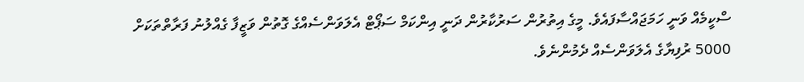ސްކީމެއް ވަނީ ހަމަޖައްސާފައެވެ. މީގެ އިތުރުން ސަރުކާރުން ދަނީ އިންކަމް ސަޕޯޓް އެލަވަންސެއްގެ ގޮތުން ވަޒީފާ ގެއްލުނު ފަރާތްތަކަށް 5000 ރުފިޔާގެ އެލަވަންސެއް ދެމުންނެވެ.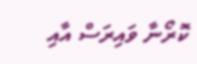ކޮރޯނާ ވައިރަސް އާއި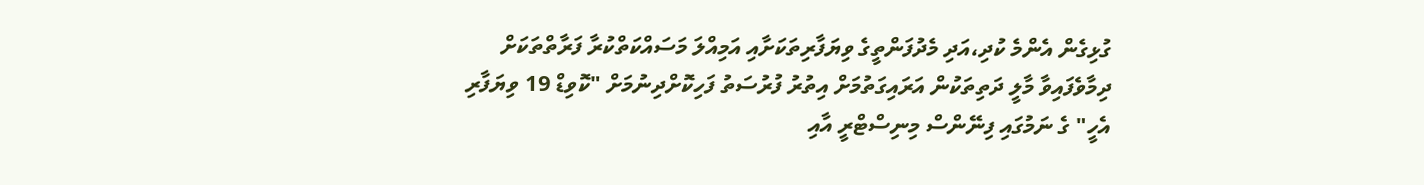ގުޅިގެން އެންމެ ކުދި،އަދި މެދުފަންތީގެ ވިޔަފާރިތަކަށާއި އަމިއްލަ މަސައްކަތްކުރާ ފަރާތްތަކަށް ދިމާވެފައިވާ މާލީ ދަތިތަކުން އަރައިގަތުމަށް އިތުރު ފުރުސަތު ފަހިކޮށްދިނުމަށް "ކޮވިޑް 19 ވިޔަފާރި އެހީ" ގެ ނަމުގައި ފިނޭންސް މިނިސްޓްރީ އާއި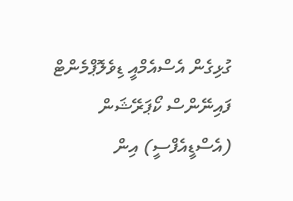ގުޅިގެން އެސްއެމްއީ ޑިވެލޮޕްމެންޓް ފައިނޭންސް ކޯޕަރޭޝަން (އެސްޑީއެފްސީ) އިން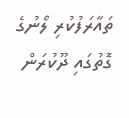ތައާރަފުކުރި ލޯނުގެ ގޮތުގައި ދޫކުރަން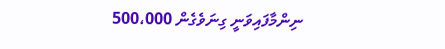ނިންމާފައިވަނީ ގިނަވެގެން 500،000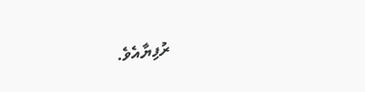ރުފިޔާއެވެ.